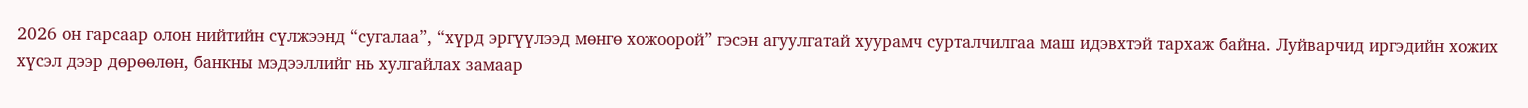2026 он гарсаар олон нийтийн сүлжээнд “сугалаа”, “хүрд эргүүлээд мөнгө хожоорой” гэсэн агуулгатай хуурамч сурталчилгаа маш идэвхтэй тархаж байна. Луйварчид иргэдийн хожих хүсэл дээр дөрөөлөн, банкны мэдээллийг нь хулгайлах замаар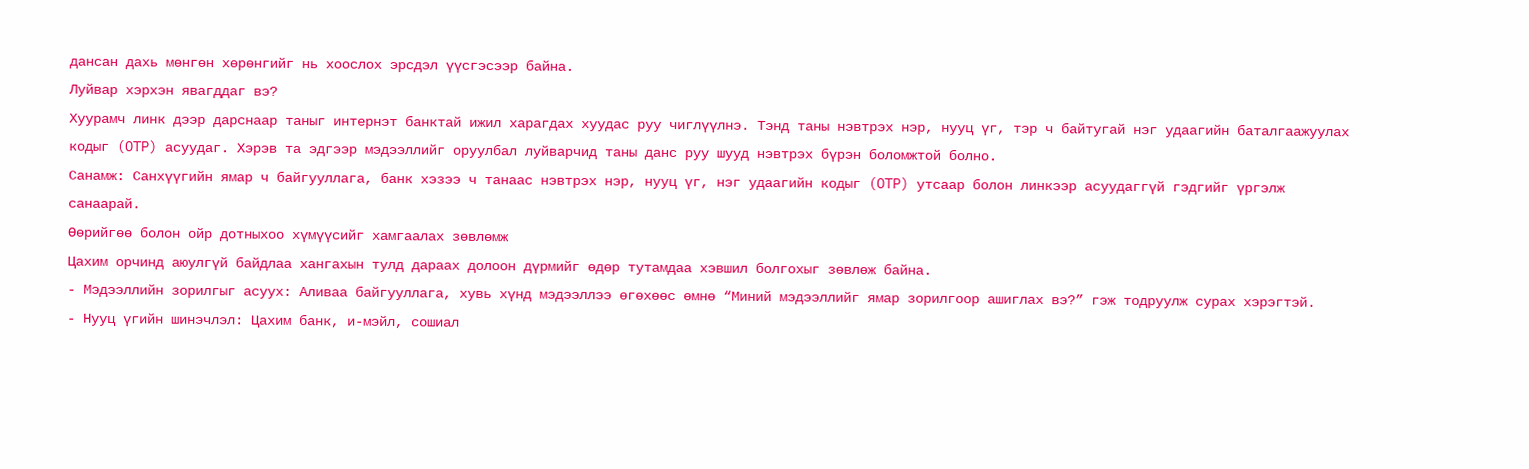дансан дахь мөнгөн хөрөнгийг нь хоослох эрсдэл үүсгэсээр байна.
Луйвар хэрхэн явагддаг вэ?
Хуурамч линк дээр дарснаар таныг интернэт банктай ижил харагдах хуудас руу чиглүүлнэ. Тэнд таны нэвтрэх нэр, нууц үг, тэр ч байтугай нэг удаагийн баталгаажуулах кодыг (OTP) асуудаг. Хэрэв та эдгээр мэдээллийг оруулбал луйварчид таны данс руу шууд нэвтрэх бүрэн боломжтой болно.
Санамж: Санхүүгийн ямар ч байгууллага, банк хэзээ ч танаас нэвтрэх нэр, нууц үг, нэг удаагийн кодыг (OTP) утсаар болон линкээр асуудаггүй гэдгийг үргэлж санаарай.
Өөрийгөө болон ойр дотныхоо хүмүүсийг хамгаалах зөвлөмж
Цахим орчинд аюулгүй байдлаа хангахын тулд дараах долоон дүрмийг өдөр тутамдаа хэвшил болгохыг зөвлөж байна.
- Мэдээллийн зорилгыг асуух: Аливаа байгууллага, хувь хүнд мэдээллээ өгөхөөс өмнө “Миний мэдээллийг ямар зорилгоор ашиглах вэ?” гэж тодруулж сурах хэрэгтэй.
- Нууц үгийн шинэчлэл: Цахим банк, и-мэйл, сошиал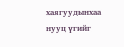хаягуудынхаа нууц үгийг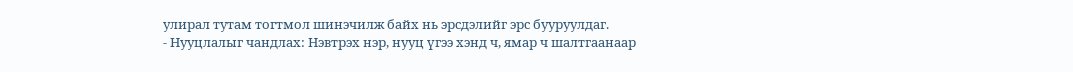улирал тутам тогтмол шинэчилж байх нь эрсдэлийг эрс бууруулдаг.
- Нууцлалыг чандлах: Нэвтрэх нэр, нууц үгээ хэнд ч, ямар ч шалтгаанаар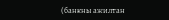(банкны ажилтан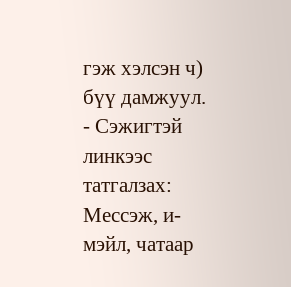гэж хэлсэн ч) бүү дамжуул.
- Сэжигтэй линкээс татгалзах: Мессэж, и-мэйл, чатаар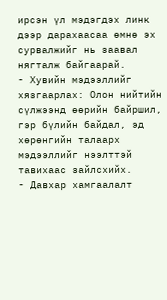ирсэн үл мэдэгдэх линк дээр дарахаасаа өмнө эх сурвалжийг нь заавал нягталж байгаарай.
- Хувийн мэдээллийг хязгаарлах: Олон нийтийн сүлжээнд өөрийн байршил, гэр бүлийн байдал, эд хөрөнгийн талаарх мэдээллийг нээлттэй тавихаас зайлсхийх.
- Давхар хамгаалалт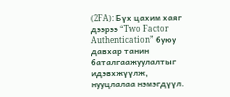(2FA): Бүх цахим хаяг дээрээ “Two Factor Authentication” буюу давхар танин баталгаажуулалтыг идэвхжүүлж, нууцлалаа нэмэгдүүл.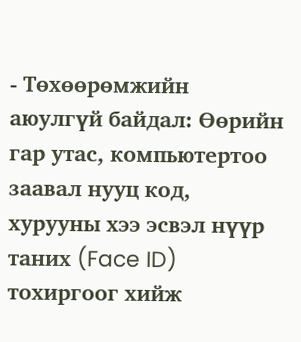- Төхөөрөмжийн аюулгүй байдал: Өөрийн гар утас, компьютертоо заавал нууц код, хурууны хээ эсвэл нүүр таних (Face ID) тохиргоог хийж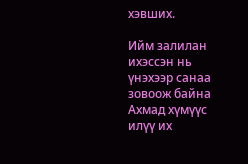хэвших.

Ийм залилан ихэссэн нь үнэхээр санаа зовоож байна
Ахмад хүмүүс илүү их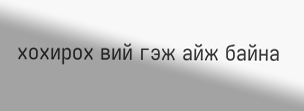хохирох вий гэж айж байна